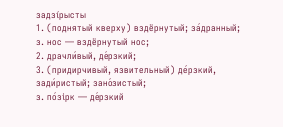задзі́рысты
1. (поднятый кверху) вздёрнутый; за́дранный;
з. нос — вздёрнутый нос;
2. драчли́вый, де́рзкий;
3. (придирчивый, язвительный) де́рзкий, зади́ристый; зано́зистый;
з. по́зірк — де́рзкий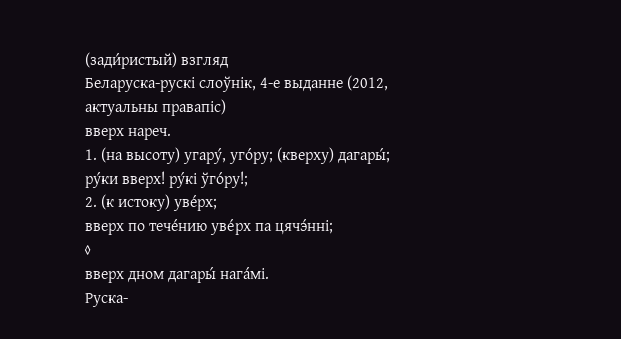(зади́ристый) взгляд
Беларуска-рускі слоўнік, 4-е выданне (2012, актуальны правапіс)
вверх нареч.
1. (на высоту) угару́, уго́ру; (кверху) дагары́;
ру́ки вверх! ру́кі ўго́ру!;
2. (к истоку) уве́рх;
вверх по тече́нию уве́рх па цячэ́нні;
◊
вверх дном дагары́ нага́мі.
Руска-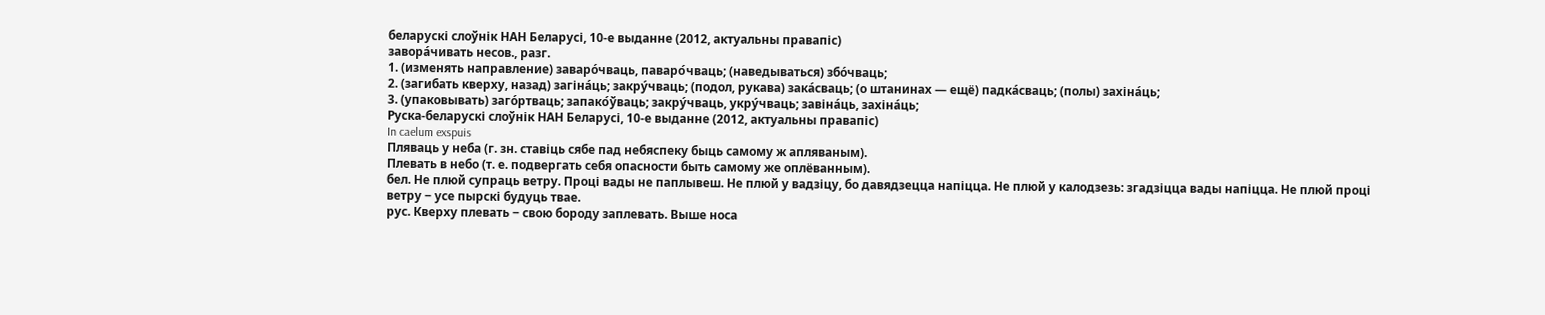беларускі слоўнік НАН Беларусі, 10-е выданне (2012, актуальны правапіс)
завора́чивать несов., разг.
1. (изменять направление) заваро́чваць, паваро́чваць; (наведываться) збо́чваць;
2. (загибать кверху, назад) загіна́ць; закру́чваць; (подол, рукава) зака́сваць; (о штанинах — ещё) падка́сваць; (полы) захіна́ць;
3. (упаковывать) заго́ртваць; запако́ўваць; закру́чваць, укру́чваць; завіна́ць, захіна́ць;
Руска-беларускі слоўнік НАН Беларусі, 10-е выданне (2012, актуальны правапіс)
In caelum exspuis
Пляваць у неба (г. зн. ставіць сябе пад небяспеку быць самому ж апляваным).
Плевать в небо (т. е. подвергать себя опасности быть самому же оплёванным).
бел. Не плюй супраць ветру. Проці вады не паплывеш. Не плюй у вадзіцу, бо давядзецца напіцца. Не плюй у калодзезь: згадзіцца вады напіцца. Не плюй проці ветру ‒ усе пырскі будуць твае.
рус. Кверху плевать ‒ свою бороду заплевать. Выше носа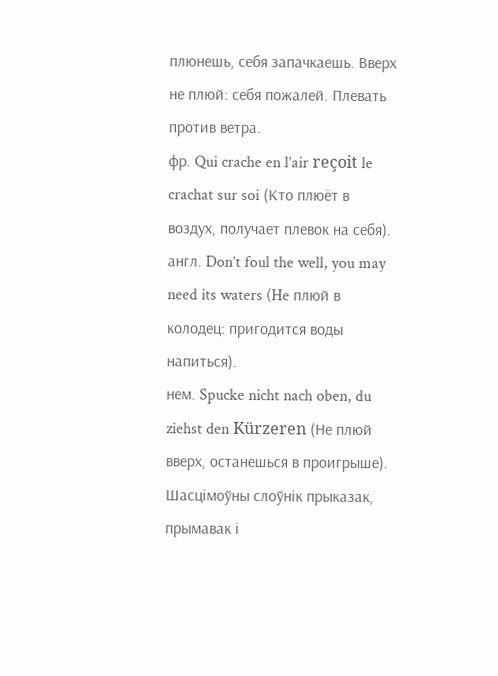плюнешь, себя запачкаешь. Вверх не плюй: себя пожалей. Плевать против ветра.
фр. Qui crache en l’air reçoit le crachat sur soi (Кто плюёт в воздух, получает плевок на себя).
англ. Don’t foul the well, you may need its waters (He плюй в колодец: пригодится воды напиться).
нем. Spucke nicht nach oben, du ziehst den Kürzeren (Не плюй вверх, останешься в проигрыше).
Шасцімоўны слоўнік прыказак, прымавак і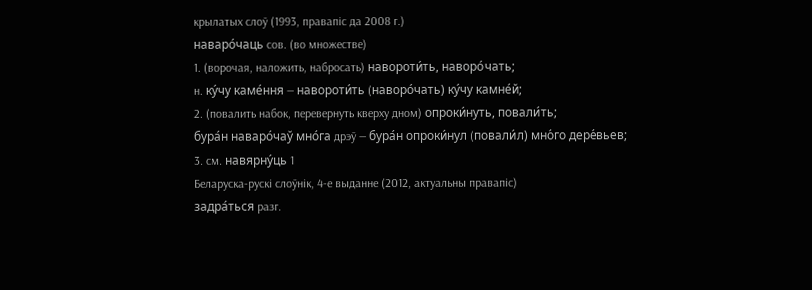крылатых слоў (1993, правапіс да 2008 г.)
наваро́чаць сов. (во множестве)
1. (ворочая, наложить, набросать) навороти́ть, наворо́чать;
н. ку́чу каме́ння — навороти́ть (наворо́чать) ку́чу камне́й;
2. (повалить набок, перевернуть кверху дном) опроки́нуть, повали́ть;
бура́н наваро́чаў мно́га дрэў — бура́н опроки́нул (повали́л) мно́го дере́вьев;
3. см. навярну́ць 1
Беларуска-рускі слоўнік, 4-е выданне (2012, актуальны правапіс)
задра́ться разг.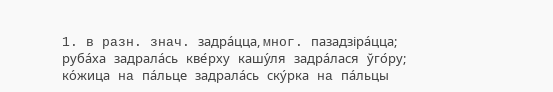1. в разн. знач. задра́цца, мног. пазадзіра́цца;
руба́ха задрала́сь кве́рху кашу́ля задра́лася ўго́ру;
ко́жица на па́льце задрала́сь ску́рка на па́льцы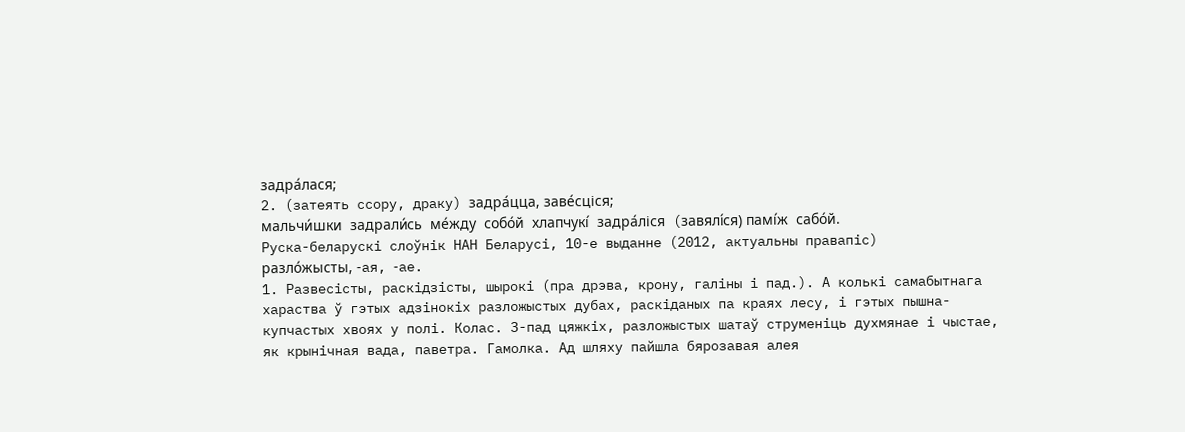задра́лася;
2. (затеять ссору, драку) задра́цца, заве́сціся;
мальчи́шки задрали́сь ме́жду собо́й хлапчукі́ задра́ліся (завялі́ся) памі́ж сабо́й.
Руска-беларускі слоўнік НАН Беларусі, 10-е выданне (2012, актуальны правапіс)
разло́жысты, ‑ая, ‑ае.
1. Развесісты, раскідзісты, шырокі (пра дрэва, крону, галіны і пад.). А колькі самабытнага хараства ў гэтых адзінокіх разложыстых дубах, раскіданых па краях лесу, і гэтых пышна-купчастых хвоях у полі. Колас. З-пад цяжкіх, разложыстых шатаў струменіць духмянае і чыстае, як крынічная вада, паветра. Гамолка. Ад шляху пайшла бярозавая алея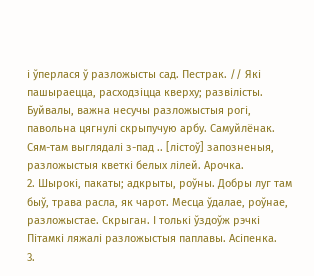і ўперлася ў разложысты сад. Пестрак. // Які пашыраецца, расходзіцца кверху; развілісты. Буйвалы, важна несучы разложыстыя рогі, павольна цягнулі скрыпучую арбу. Самуйлёнак. Сям-там выглядалі з-пад .. [лістоў] запозненыя, разложыстыя кветкі белых лілей. Арочка.
2. Шырокі, пакаты; адкрыты, роўны. Добры луг там быў, трава расла, як чарот. Месца ўдалае, роўнае, разложыстае. Скрыган. І толькі ўздоўж рэчкі Пітамкі ляжалі разложыстыя паплавы. Асіпенка.
3.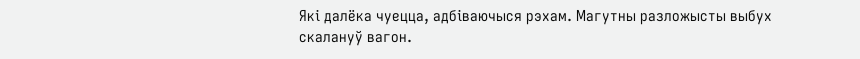Які далёка чуецца, адбіваючыся рэхам. Магутны разложысты выбух скалануў вагон.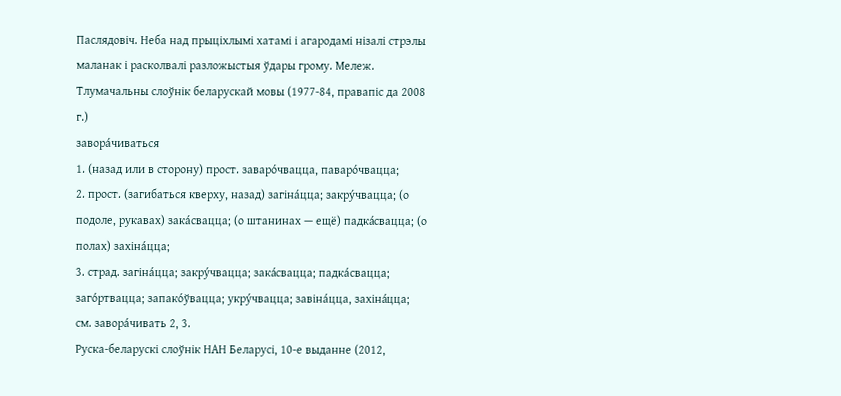Паслядовіч. Неба над прыціхлымі хатамі і агародамі нізалі стрэлы маланак і расколвалі разложыстыя ўдары грому. Мележ.
Тлумачальны слоўнік беларускай мовы (1977-84, правапіс да 2008 г.)
завора́чиваться
1. (назад или в сторону) прост. заваро́чвацца, паваро́чвацца;
2. прост. (загибаться кверху, назад) загіна́цца; закру́чвацца; (о подоле, рукавах) зака́свацца; (о штанинах — ещё) падка́свацца; (о полах) захіна́цца;
3. страд. загіна́цца; закру́чвацца; зака́свацца; падка́свацца; заго́ртвацца; запако́ўвацца; укру́чвацца; завіна́цца, захіна́цца; см. завора́чивать 2, 3.
Руска-беларускі слоўнік НАН Беларусі, 10-е выданне (2012,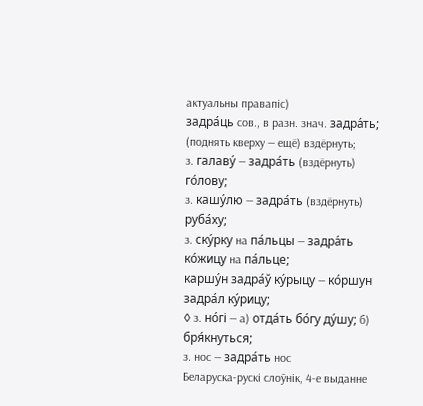актуальны правапіс)
задра́ць сов., в разн. знач. задра́ть; (поднять кверху — ещё) вздёрнуть;
з. галаву́ — задра́ть (вздёрнуть) го́лову;
з. кашу́лю — задра́ть (вздёрнуть) руба́ху;
з. ску́рку на па́льцы — задра́ть ко́жицу на па́льце;
каршу́н задра́ў ку́рыцу — ко́ршун задра́л ку́рицу;
◊ з. но́гі — а) отда́ть бо́гу ду́шу; б) бря́кнуться;
з. нос — задра́ть нос
Беларуска-рускі слоўнік, 4-е выданне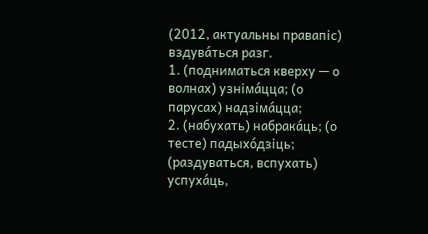(2012, актуальны правапіс)
вздува́ться разг.
1. (подниматься кверху — о волнах) узніма́цца; (о парусах) надзіма́цца;
2. (набухать) набрака́ць; (о тесте) падыхо́дзіць; (раздуваться, вспухать) успуха́ць,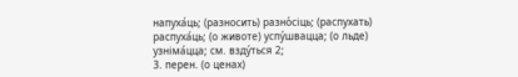напуха́ць; (разносить) разно́сіць; (распухать) распуха́ць; (о животе) успу́швацца; (о льде) узніма́цца; см. взду́ться 2;
3. перен. (о ценах)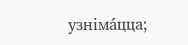узніма́цца;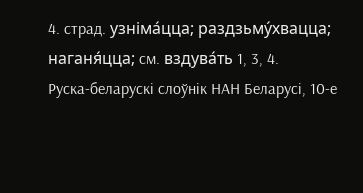4. страд. узніма́цца; раздзьму́хвацца; наганя́цца; см. вздува́ть 1, 3, 4.
Руска-беларускі слоўнік НАН Беларусі, 10-е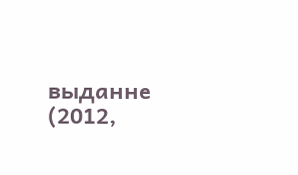выданне (2012,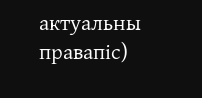актуальны правапіс)